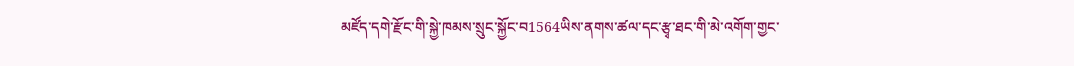མཛོད་དགེ་རྫོང་གི་སྐྱེ་ཁམས་སྲུང་སྐྱོང་བ1564ཡིས་ནགས་ཚལ་དང་རྩྭ་ཐང་གི་མེ་འགོག་གྱང་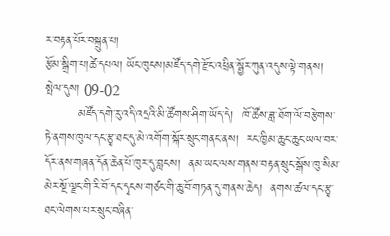ར་བརྟན་པོར་བསྐྲུན་པ།
རྩོམ་སྒྲིག་པ།ཚེ་དཔལ། ཡོང་ཁུངས།མཛོད་དགེ་རྫོང་འཕྲིན་སྦྱོར་ཀུན་འདུས་ལྟེ་གནས། སྤེལ་དུས། 09-02
        མཛོད་དགེ་རུ་འདི་འདྲའི་མི་ཚོགས་ཤིག་ཡོད་དེ།  ཁོ་ཚོས་ཟླ་ཐོག་ལོ་བརྩེགས་ཏེ་ནགས་ཁུལ་དང་རྩྭ་ཐང་དུ་མེ་འགོག་སྐོར་སྲུང་གནང་ནས།  རང་ཁྱིམ་ཆུང་ཆུང་ཡལ་བར་དོར་ནས་གཞན་དོན་ཆེན་པོ་ཁུར་དུ་བླངས།  ནམ་ཡང་ལས་གནས་བརྟན་སྲུང་སྒོས་ཁུ་སིམ་མེར་སྔོ་ལྗང་གི་རི་བོ་དང་དྭངས་གཙང་གི་ཆུ་བོ་གཏན་དུ་གནས་ཆེད།  ནགས་ཚལ་དང་རྩྭ་ཐང་ལེགས་པར་སྲུང་བཞིན་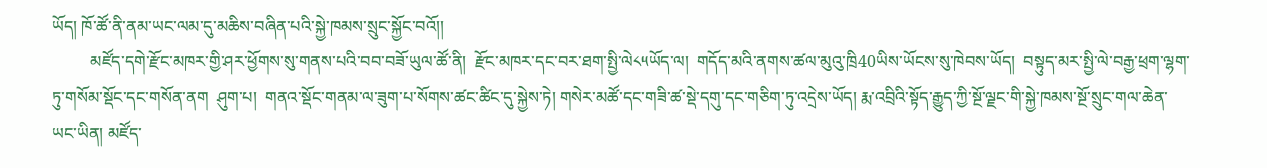ཡོད། ཁོ་ཚོ་ནི་ནམ་ཡང་ལམ་དུ་མཆིས་བཞིན་པའི་སྐྱེ་ཁམས་སྲུང་སྐྱོང་བའོ།།
         མཛོད་དགེ་རྫོང་མཁར་གྱི་ཤར་ཕྱོགས་སུ་གནས་པའི་བབ་བཟོ་ཡུལ་ཚོ་ནི།  རྫོང་མཁར་དང་བར་ཐག་སྤྱི་ལེ༨༥ཡོད་ལ།  གདོད་མའི་ནགས་ཚལ་མུའུ་ཁྲི40ཡིས་ཡོངས་སུ་ཁེབས་ཡོད།  བསྟུད་མར་སྤྱི་ལེ་བརྒྱ་ཕྲག་ལྷག་ཏུ་གསོམ་སྡོང་དང་གསོན་ནག  ཤུག་པ།  གནའ་སྡོང་གནམ་ལ་ཟུག་པ་སོགས་ཚང་ཚིང་དུ་སྐྱེས་ཏེ། གསེར་མཚོ་དང་གཟི་ཚ་སྡེ་དགུ་དང་གཅིག་ཏུ་འདྲེས་ཡོད། རྨ་འབྲིའི་སྟོད་རྒྱུད་ཀྱི་སྔོ་ལྗང་གི་སྐྱེ་ཁམས་སྔོ་སྲུང་གལ་ཆེན་ཡང་ཡིན། མཛོད་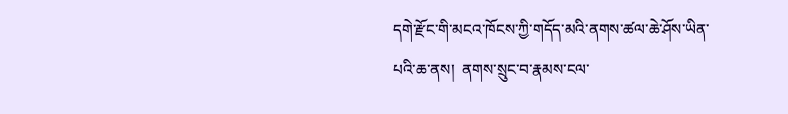དགེ་རྫོང་གི་མངའ་ཁོངས་ཀྱི་གདོད་མའི་ནགས་ཚལ་ཆེ་ཤོས་ཡིན་པའི་ཆ་ནས།  ནགས་སྲུང་བ་རྣམས་ངལ་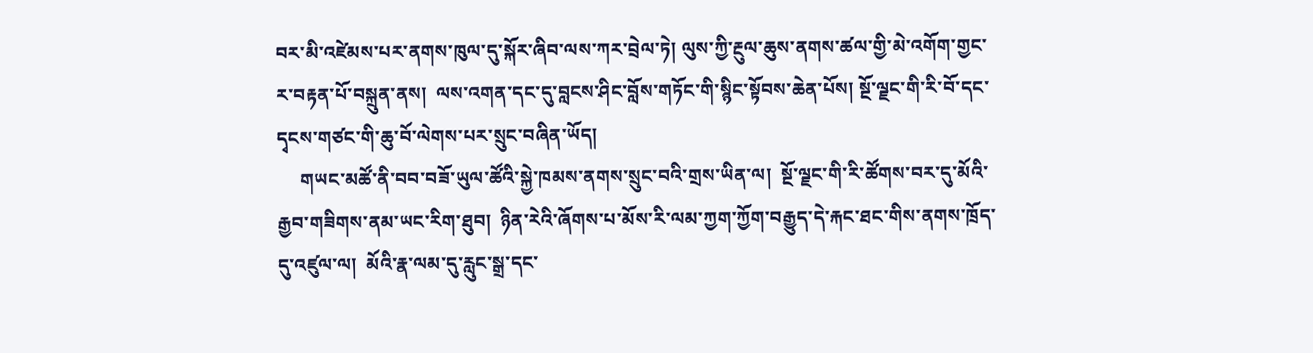བར་མི་འཛེམས་པར་ནགས་ཁུལ་དུ་སྐོར་ཞིབ་ལས་ཀར་བྲེལ་ཏེ། ལུས་ཀྱི་རྔུལ་ཆུས་ནགས་ཚལ་གྱི་མེ་འགོག་གྱང་ར་བརྟན་པོ་བསྐྲུན་ནས།  ལས་འགན་དང་དུ་བླངས་ཤིང་བློས་གཏོང་གི་སྙིང་སྟོབས་ཆེན་པོས། སྔོ་ལྗང་གི་རི་བོ་དང་དྭངས་གཙང་གི་ཆུ་བོ་ལེགས་པར་སྲུང་བཞིན་ཡོད།
     གཡང་མཚོ་ནི་བབ་བཟོ་ཡུལ་ཚོའི་སྐྱེ་ཁམས་ནགས་སྲུང་བའི་གྲས་ཡིན་ལ།  སྔོ་ལྗང་གི་རི་ཚོགས་བར་དུ་མོའི་རྒྱབ་གཟིགས་ནམ་ཡང་རིག་ཐུབ།  ཉིན་རེའི་ཞོགས་པ་མོས་རི་ལམ་ཀྱག་ཀྱོག་བརྒྱུད་དེ་རྐང་ཐང་གིས་ནགས་ཁྲོད་དུ་འཛུལ་ལ།  མོའི་རྣ་ལམ་དུ་རླུང་སྒྲ་དང་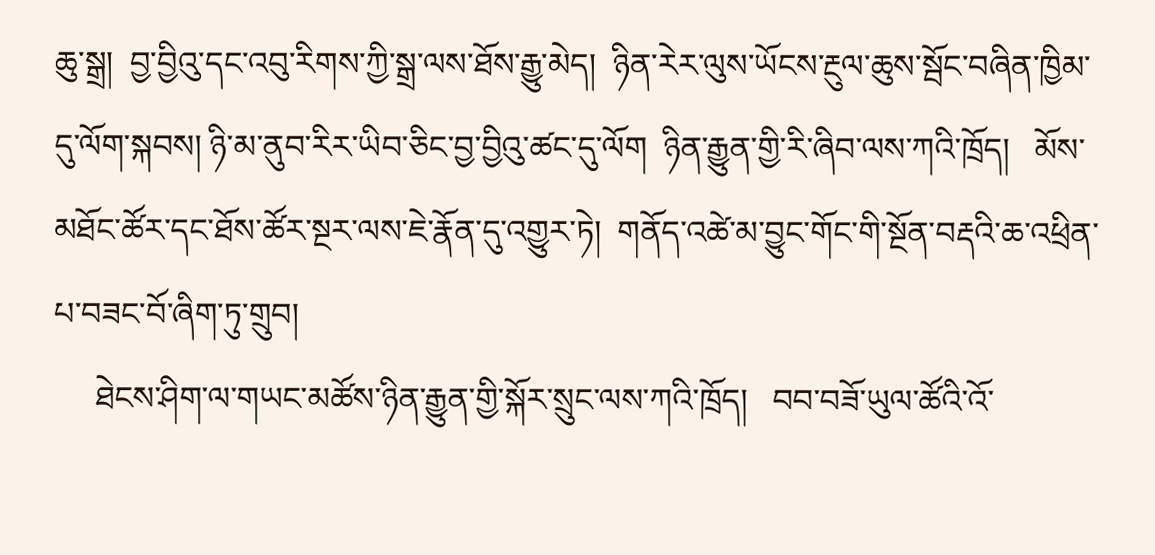ཆུ་སྒྲ།  བྱ་བྱིའུ་དང་འབུ་རིགས་ཀྱི་སྒྲ་ལས་ཐོས་རྒྱུ་མེད།  ཉིན་རེར་ལུས་ཡོངས་རྔུལ་ཆུས་སྦོང་བཞིན་ཁྱིམ་དུ་ལོག་སྐབས། ཉི་མ་ནུབ་རིར་ཡིབ་ཅིང་བྱ་བྱིའུ་ཚང་དུ་ལོག  ཉིན་རྒྱུན་གྱི་རི་ཞིབ་ལས་ཀའི་ཁྲོད།   མོས་མཐོང་ཚོར་དང་ཐོས་ཚོར་སྔར་ལས་ཇེ་རྣོན་དུ་འགྱུར་ཏེ།  གནོད་འཚེ་མ་བྱུང་གོང་གི་སྔོན་བརྡའི་ཆ་འཕྲིན་པ་བཟང་བོ་ཞིག་ཏུ་གྲུབ།
     ཐེངས་ཤིག་ལ་གཡང་མཚོས་ཉིན་རྒྱུན་གྱི་སྐོར་སྲུང་ལས་ཀའི་ཁྲོད།   བབ་བཟོ་ཡུལ་ཚོའི་འོ་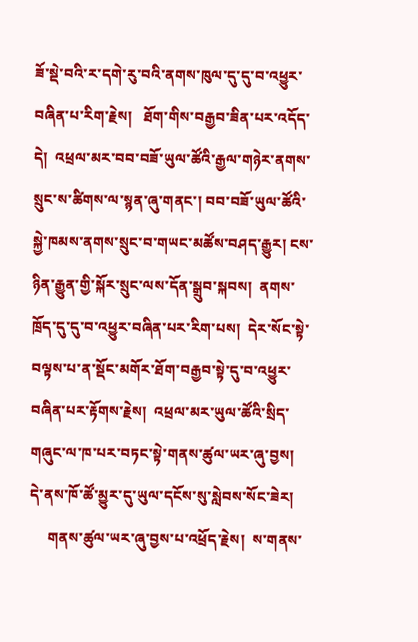ཟོ་སྡེ་བའི་ར་དགེ་རུ་བའི་ནགས་ཁུལ་དུ་དུ་བ་འཕྱུར་བཞིན་པ་རིག་རྗེས།   ཐོག་གིས་བརྒྱབ་ཟིན་པར་འདོད་དེ།  འཕྲལ་མར་བབ་བཟོ་ཡུལ་ཚོའི་རྒྱལ་གཉེར་ནགས་སྲུང་ས་ཚིགས་ལ་སྙན་ཞུ་གནང་། བབ་བཟོ་ཡུལ་ཚོའི་སྐྱེ་ཁམས་ནགས་སྲུང་བ་གཡང་མཚོས་བཤད་རྒྱུར། ངས་ཉིན་རྒྱུན་གྱི་སྐོར་སྲུང་ལས་དོན་སྒྲུབ་སྐབས།  ནགས་ཁྲོད་དུ་དུ་བ་འཕྱུར་བཞིན་པར་རིག་པས།  དེར་སོང་སྟེ་བལྟས་པ་ན་སྡོང་མགོར་ཐོག་བརྒྱབ་སྟེ་དུ་བ་འཕྱུར་བཞིན་པར་རྟོགས་རྗེས།  འཕྲལ་མར་ཡུལ་ཚོའི་སྲིད་གཞུང་ལ་ཁ་པར་བཏང་སྟེ་གནས་ཚུལ་ཡར་ཞུ་བྱས།  དེ་ནས་ཁོ་ཚོ་མྱུར་དུ་ཡུལ་དངོས་སུ་སླེབས་སོང་ཟེར།
     གནས་ཚུལ་ཡར་ཞུ་བྱས་པ་འཕྲོད་རྗེས།  ས་གནས་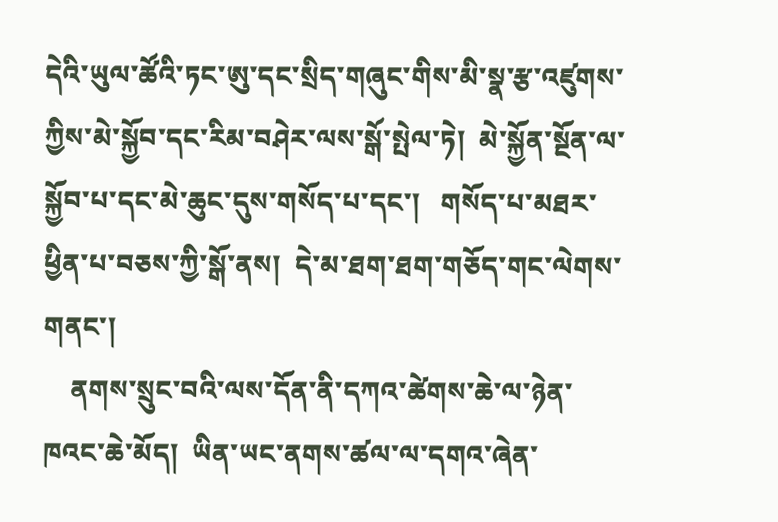དེའི་ཡུལ་ཚོའི་ཏང་ཨུ་དང་སྲིད་གཞུང་གིས་མི་སྣ་རྩ་འཛུགས་ཀྱིས་མེ་སྐྱོབ་དང་རིམ་བཤེར་ལས་སྒོ་སྤེལ་ཏེ།  མེ་སྐྱོན་སྔོན་ལ་སྐྱོབ་པ་དང་མེ་ཆུང་དུས་གསོད་པ་དང་།   གསོད་པ་མཐར་ཕྱིན་པ་བཅས་ཀྱི་སྒོ་ནས།  དེ་མ་ཐག་ཐག་གཅོད་གང་ལེགས་གནང་།
    ནགས་སྲུང་བའི་ལས་དོན་ནི་དཀའ་ཚེགས་ཆེ་ལ་ཉེན་ཁའང་ཆེ་མོད།  ཡིན་ཡང་ནགས་ཚལ་ལ་དགའ་ཞེན་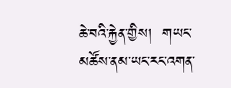ཆེ་བའི་རྐྱེན་གྱིས།  གཡང་མཚོས་ནམ་ཡང་རང་འགན་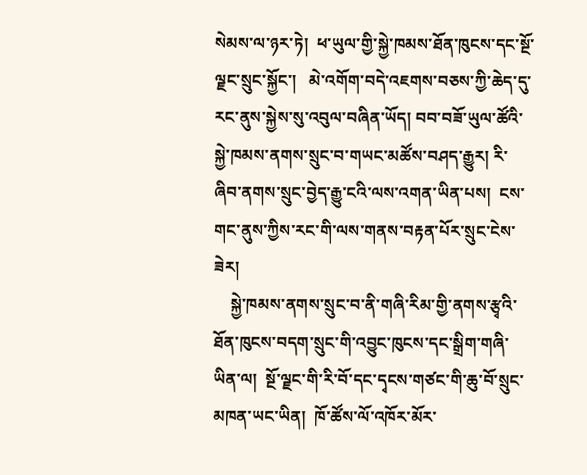སེམས་ལ་ཉར་ཏེ།  ཕ་ཡུལ་གྱི་སྐྱེ་ཁམས་ཐོན་ཁུངས་དང་སྔོ་ལྗང་སྲུང་སྐྱོང་།   མེ་འགོག་བདེ་འཇགས་བཅས་ཀྱི་ཆེད་དུ་རང་ནུས་སྐྱེས་སུ་འབུལ་བཞིན་ཡོད། བབ་བཟོ་ཡུལ་ཚོའི་སྐྱེ་ཁམས་ནགས་སྲུང་བ་གཡང་མཚོས་བཤད་རྒྱུར། རི་ཞིབ་ནགས་སྲུང་བྱེད་རྒྱུ་ངའི་ལས་འགན་ཡིན་པས།  ངས་གང་ནུས་ཀྱིས་རང་གི་ལས་གནས་བརྟན་པོར་སྲུང་ངེས་ཟེར།
    སྐྱེ་ཁམས་ནགས་སྲུང་བ་ནི་གཞི་རིམ་གྱི་ནགས་རྩྭའི་ཐོན་ཁུངས་བདག་སྲུང་གི་འབྱུང་ཁུངས་དང་སྒྲིག་གཞི་ཡིན་ལ།  སྔོ་ལྗང་གི་རི་བོ་དང་དྭངས་གཙང་གི་ཆུ་བོ་སྲུང་མཁན་ཡང་ཡིན།  ཁོ་ཚོས་ལོ་འཁོར་མོར་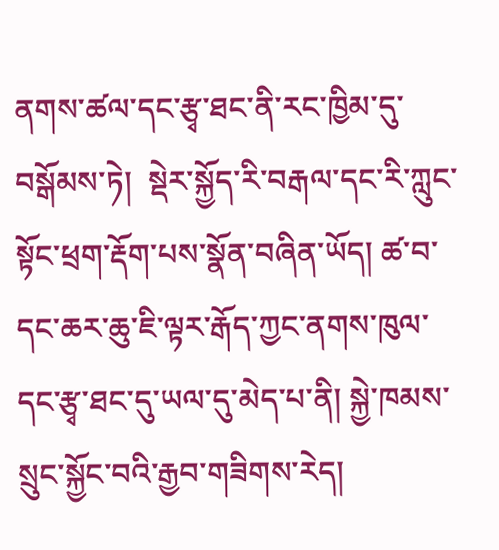ནགས་ཚལ་དང་རྩྭ་ཐང་ནི་རང་ཁྱིམ་དུ་བསྒོམས་ཏེ།  སྡེར་སྐྱོད་རི་བརྒལ་དང་རི་ཀླུང་སྟོང་ཕྲག་རྡོག་པས་སྣོན་བཞིན་ཡོད། ཚ་བ་དང་ཆར་ཆུ་ཇི་ལྟར་རྒོད་ཀྱང་ནགས་ཁུལ་དང་རྩྭ་ཐང་དུ་ཡལ་དུ་མེད་པ་ནི། སྐྱེ་ཁམས་སྲུང་སྐྱོང་བའི་རྒྱབ་གཟིགས་རེད།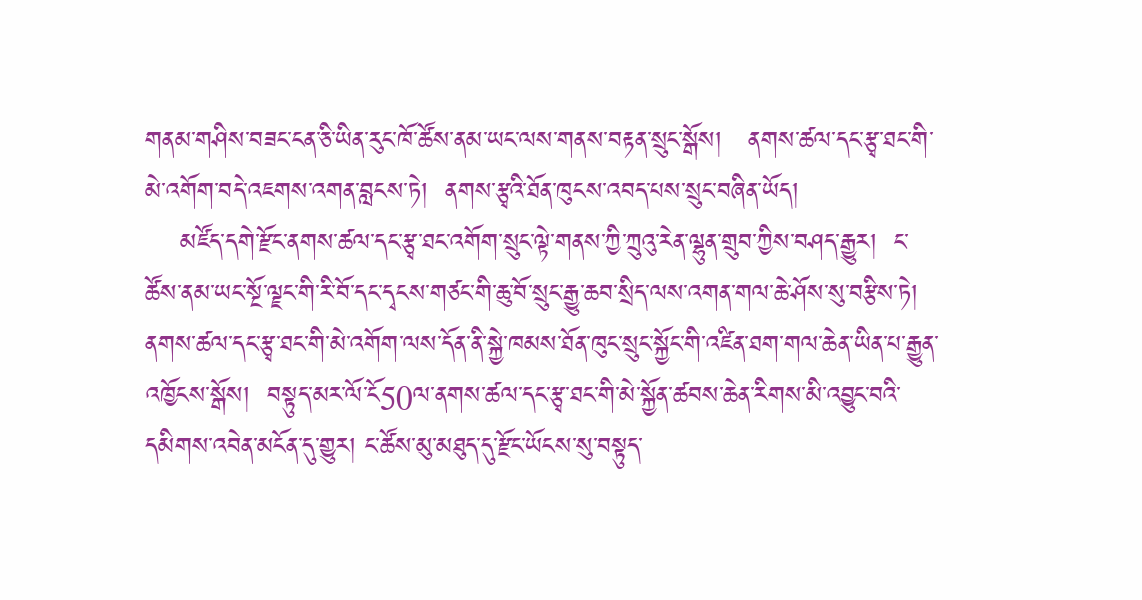གནམ་གཤིས་བཟང་ངན་ཅི་ཡིན་རུང་ཁོ་ཚོས་ནམ་ཡང་ལས་གནས་བརྟན་སྲུང་སྒོས།   ནགས་ཚལ་དང་རྩྭ་ཐང་གི་མེ་འགོག་བདེ་འཇགས་འགན་བླངས་ཏེ།  ནགས་རྩྭའི་ཐོན་ཁུངས་འབད་པས་སྲུང་བཞིན་ཡོད།
    མཛོད་དགེ་རྫོང་ནགས་ཚལ་དང་རྩྭ་ཐང་འགོག་སྲུང་ལྟེ་གནས་ཀྱི་ཀྲུའུ་རེན་ལྷུན་གྲུབ་ཀྱིས་བཤད་རྒྱུར།  ང་ཚོས་ནམ་ཡང་སྔོ་ལྗང་གི་རི་བོ་དང་དྭངས་གཙང་གི་ཆུ་བོ་སྲུང་རྒྱུ་ཆབ་སྲིད་ལས་འགན་གལ་ཆེ་ཤོས་སུ་བརྩིས་ཏེ།  ནགས་ཚལ་དང་རྩྭ་ཐང་གི་མེ་འགོག་ལས་དོན་ནི་སྐྱེ་ཁམས་ཐོན་ཁུང་སྲུང་སྐྱོང་གི་འཛིན་ཐག་གལ་ཆེན་ཡིན་པ་རྒྱུན་འཁྱོངས་སྒོས།  བསྟུད་མར་ལོ་ངོ50ལ་ནགས་ཚལ་དང་རྩྭ་ཐང་གི་མེ་སྐྱོན་ཚབས་ཆེན་རིགས་མི་འབྱུང་བའི་དམིགས་འབེན་མངོན་དུ་གྱུར། ང་ཚོས་མུ་མཐུད་དུ་རྫོང་ཡོངས་སུ་བསྟུད་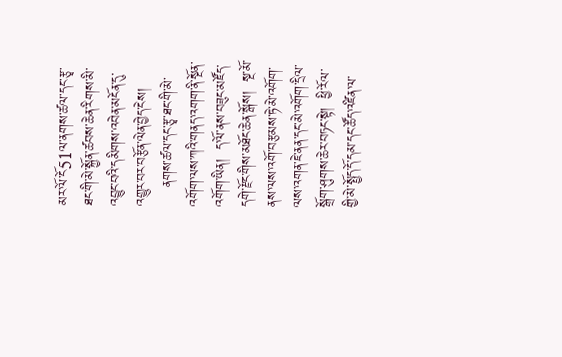མར་ལོ་ངོ51ལ་ནགས་ཚལ་དང་རྩྭ་ཐང་གི་མེ་སྐྱོན་ཚབས་ཆེན་རིགས་མི་འབྱུང་བའི་དམིགས་འབེན་མངོན་དུ་འགྱུར་བར་བརྩོན་ལེན་བྱེད་ངེས།
    ནགས་ཚལ་དང་རྩྭ་ཐང་གི་མེ་འགོག་ལས་ཀའི་གནད་འགག་ནི་སྔོན་འགོག་ཡིན།  ད་ལོ་ནས་བཟུང་མཛོད་དགེ་རྫོང་གིས་མཐོང་ཆེན་སྒོས།  སྔ་མོ་ནས་ལས་འགོ་བརྩམས་ཏེ་མེ་འགོག་ལས་འགན་ཇེ་ནན་དང་མེ་འགོག་དྲིལ་སྒྲོག་ཤུགས་ཆེར་བཏང་སྟེ།  ཕྱི་རོལ་གྱི་མེ་སྤྱོད་དོ་དམ་དང་ཚོད་འཛིན་ལ་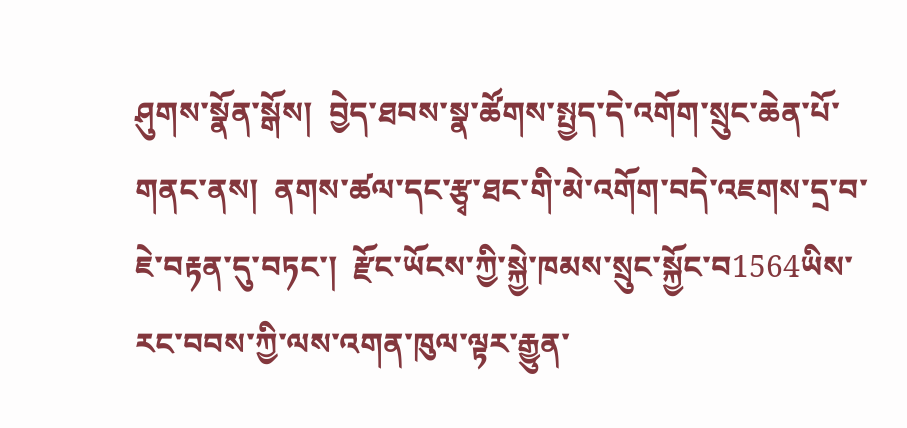ཤུགས་སྣོན་སྒོས།  བྱེད་ཐབས་སྣ་ཚོགས་སྤྱད་དེ་འགོག་སྲུང་ཆེན་པོ་གནང་ནས།  ནགས་ཚལ་དང་རྩྭ་ཐང་གི་མེ་འགོག་བདེ་འཇགས་དྲ་བ་ཇེ་བརྟན་དུ་བཏང་།  རྫོང་ཡོངས་ཀྱི་སྐྱེ་ཁམས་སྲུང་སྐྱོང་བ1564ཡིས་རང་བབས་ཀྱི་ལས་འགན་ཁུལ་ལྟར་རྒྱུན་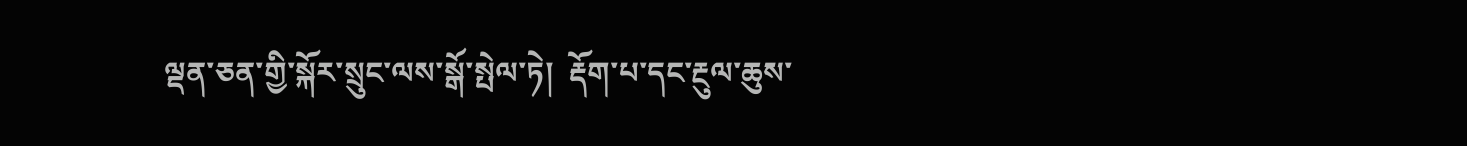ལྡན་ཅན་གྱི་སྐོར་སྲུང་ལས་སྒོ་སྤེལ་ཏེ།  རྡོག་པ་དང་རྔུལ་ཆུས་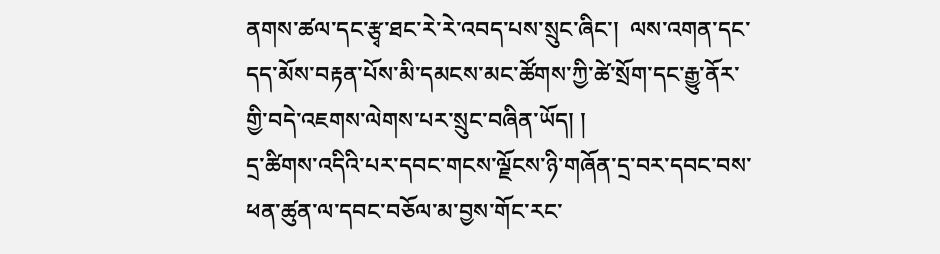ནགས་ཚལ་དང་རྩྭ་ཐང་རེ་རེ་འབད་པས་སྲུང་ཞིང་།  ལས་འགན་དང་དད་མོས་བརྟན་པོས་མི་དམངས་མང་ཚོགས་ཀྱི་ཚེ་སྲོག་དང་རྒྱུ་ནོར་གྱི་བདེ་འཇགས་ལེགས་པར་སྲུང་བཞིན་ཡོད། །
དྲ་ཚིགས་འདིའི་པར་དབང་གངས་ལྗོངས་ཉི་གཞོན་དྲ་བར་དབང་བས་ཕན་ཚུན་ལ་དབང་བཅོལ་མ་བྱས་གོང་རང་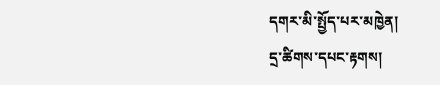དགར་མི་སྤྱོད་པར་མཁྱེན།
དྲ་ཚིགས་དཔང་རྟགས།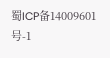蜀ICP备14009601号-1